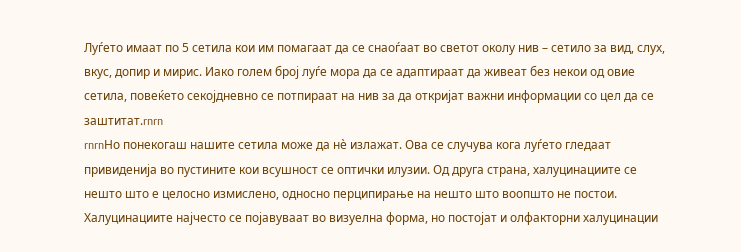Луѓето имаат по 5 сетила кои им помагаат да се снаоѓаат во светот околу нив – сетило за вид, слух, вкус, допир и мирис. Иако голем број луѓе мора да се адаптираат да живеат без некои од овие сетила, повеќето секојдневно се потпираат на нив за да откријат важни информации со цел да се заштитат.rnrn
rnrnНо понекогаш нашите сетила може да нè излажат. Ова се случува кога луѓето гледаат привиденија во пустините кои всушност се оптички илузии. Од друга страна, халуцинациите се нешто што е целосно измислено, односно перципирање на нешто што воопшто не постои. Халуцинациите најчесто се појавуваат во визуелна форма, но постојат и олфакторни халуцинации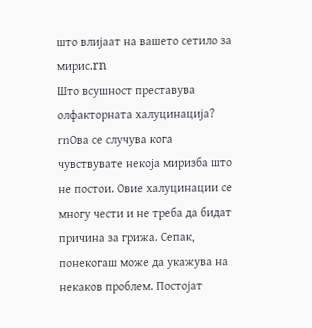што влијаат на вашето сетило за мирис.rn
Што всушност преставува олфакторната халуцинација?
rnОва се случува кога чувствувате некоја миризба што не постои. Овие халуцинации се многу чести и не треба да бидат причина за грижа. Сепак, понекогаш може да укажува на некаков проблем. Постојат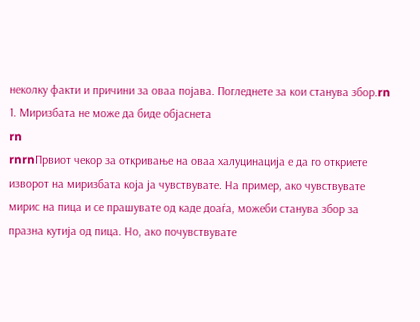неколку факти и причини за оваа појава. Погледнете за кои станува збор.rn
1. Миризбата не може да биде објаснета
rn
rnrnПрвиот чекор за откривање на оваа халуцинација е да го откриете изворот на миризбата која ја чувствувате. На пример, ако чувствувате мирис на пица и се прашувате од каде доаѓа, можеби станува збор за празна кутија од пица. Но, ако почувствувате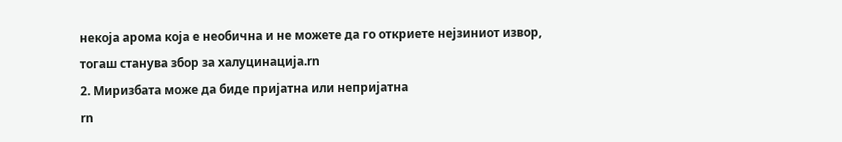некоја арома која е необична и не можете да го откриете нејзиниот извор, тогаш станува збор за халуцинација.rn
2. Миризбата може да биде пријатна или непријатна
rn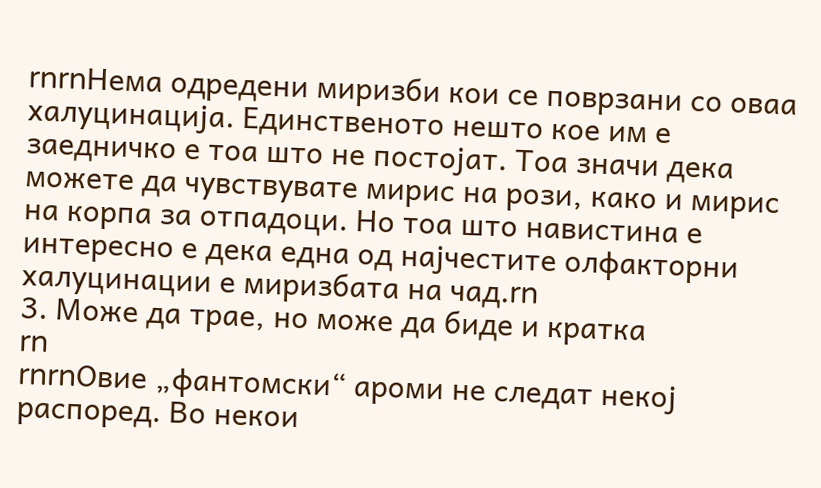rnrnНема одредени миризби кои се поврзани со оваа халуцинација. Единственото нешто кое им е заедничко е тоа што не постојат. Тоа значи дека можете да чувствувате мирис на рози, како и мирис на корпа за отпадоци. Но тоа што навистина е интересно е дека една од најчестите олфакторни халуцинации е миризбата на чад.rn
3. Може да трае, но може да биде и кратка
rn
rnrnОвие „фантомски“ ароми не следат некој распоред. Во некои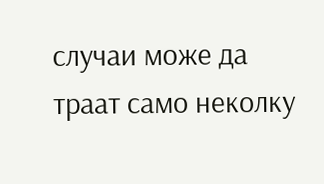случаи може да траат само неколку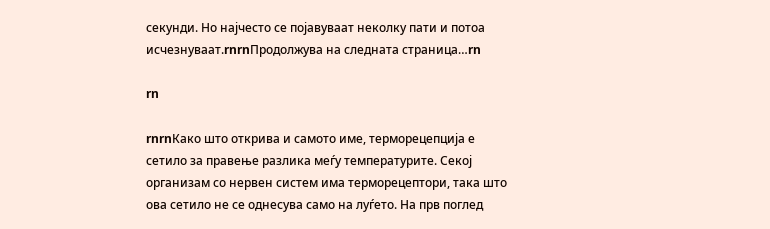секунди. Но најчесто се појавуваат неколку пати и потоа исчезнуваат.rnrnПродолжува на следната страница…rn

rn

rnrnКако што открива и самото име, терморецепција е сетило за правење разлика меѓу температурите. Секој организам со нервен систем има терморецептори, така што ова сетило не се однесува само на луѓето. На прв поглед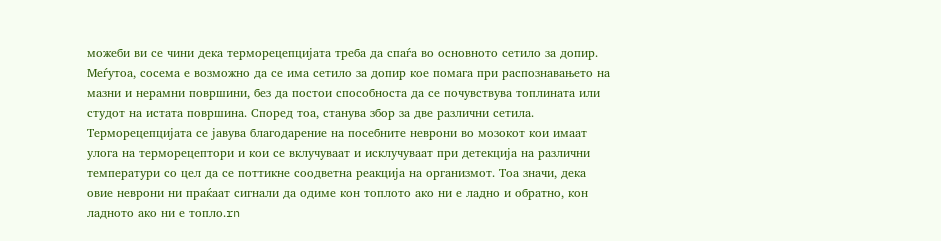можеби ви се чини дека терморецепцијата треба да спаѓа во основното сетило за допир. Меѓутоа, сосема е возможно да се има сетило за допир кое помага при распознавањето на мазни и нерамни површини, без да постои способноста да се почувствува топлината или студот на истата површина. Според тоа, станува збор за две различни сетила. Терморецепцијата се јавува благодарение на посебните неврони во мозокот кои имаат улога на терморецептори и кои се вклучуваат и исклучуваат при детекција на различни температури со цел да се поттикне соодветна реакција на организмот. Тоа значи, дека овие неврони ни праќаат сигнали да одиме кон топлото ако ни е ладно и обратно, кон ладното ако ни е топло.rn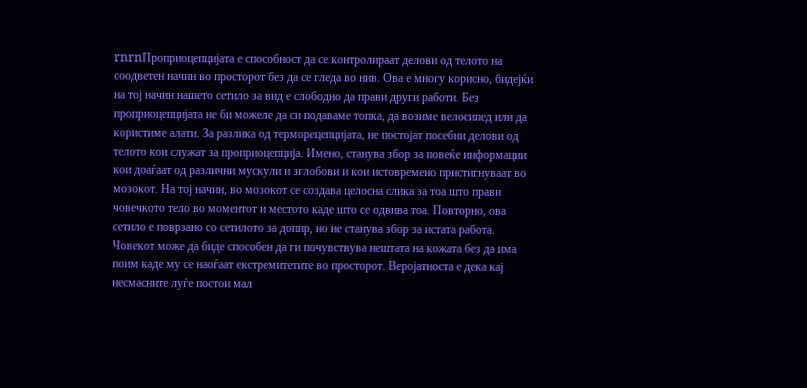rnrnПроприоцепцијата е способност да се контролираат делови од телото на соодветен начин во просторот без да се гледа во нив. Ова е многу корисно, бидејќи на тој начин нашето сетило за вид е слободно да прави други работи. Без проприоцепцијата не би можеле да си подаваме топка, да возиме велосипед или да користиме алати. За разлика од терморецепцијата, не постојат посебни делови од телото кои служат за проприоцепција. Имено, станува збор за повеќе информации кои доаѓаат од различни мускули и зглобови и кои истовремено пристигнуваат во мозокот. На тој начин, во мозокот се создава целосна слика за тоа што прави човечкото тело во моментот и местото каде што се одвива тоа. Повторно, ова сетило е поврзано со сетилото за допир, но не станува збор за истата работа. Човекот може да биде способен да ги почувствува нештата на кожата без да има поим каде му се наоѓаат екстремитетите во просторот. Веројатноста е дека кај несмасните луѓе постои мал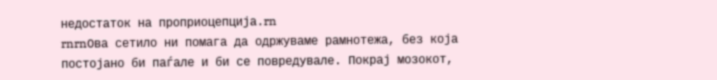недостаток на проприоцепција.rn
rnrnОва сетило ни помага да одржуваме рамнотежа, без која постојано би паѓале и би се повредувале. Покрај мозокот,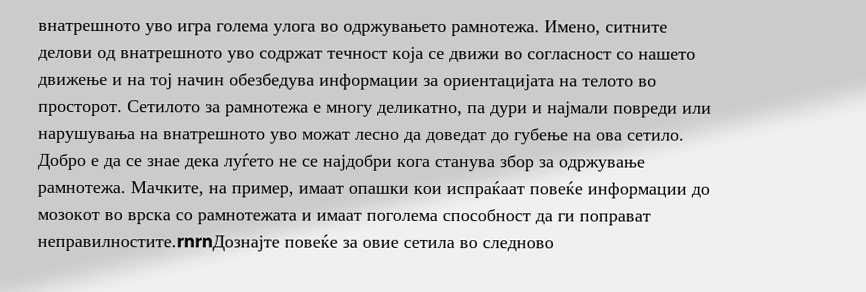внатрешното уво игра голема улога во одржувањето рамнотежа. Имено, ситните делови од внатрешното уво содржат течност која се движи во согласност со нашето движење и на тој начин обезбедува информации за ориентацијата на телото во просторот. Сетилото за рамнотежа е многу деликатно, па дури и најмали повреди или нарушувања на внатрешното уво можат лесно да доведат до губење на ова сетило. Добро е да се знае дека луѓето не се најдобри кога станува збор за одржување рамнотежа. Мачките, на пример, имаат опашки кои испраќаат повеќе информации до мозокот во врска со рамнотежата и имаат поголема способност да ги поправат неправилностите.rnrnДознајте повеќе за овие сетила во следново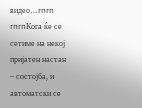видео…rnrn
rnrnКога ќе се сетиме на некој пријатен настан – состојба, и автоматски се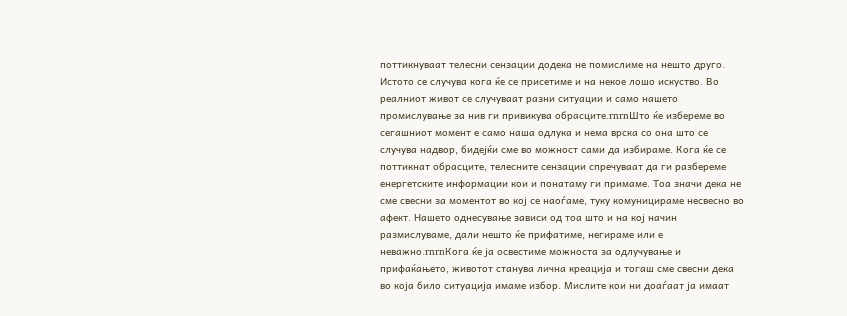поттикнуваат телесни сензации додека не помислиме на нешто друго. Истото се случува кога ќе се присетиме и на некое лошо искуство. Во реалниот живот се случуваат разни ситуации и само нашето промислување за нив ги привикува обрасците.rnrnШто ќе избереме во сегашниот момент е само наша одлука и нема врска со она што се случува надвор, бидејќи сме во можност сами да избираме. Кога ќе се поттикнат обрасците, телесните сензации спречуваат да ги разбереме енергетските информации кои и понатаму ги примаме. Тоа значи дека не сме свесни за моментот во кој се наоѓаме, туку комуницираме несвесно во афект. Нашето однесување зависи од тоа што и на кој начин размислуваме, дали нешто ќе прифатиме, негираме или е неважно.rnrnКога ќе ја освестиме можноста за одлучување и прифаќањето, животот станува лична креација и тогаш сме свесни дека во која било ситуација имаме избор. Мислите кои ни доаѓаат ја имаат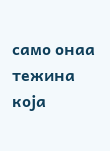само онаа тежина која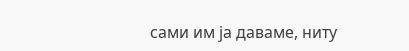сами им ја даваме, ниту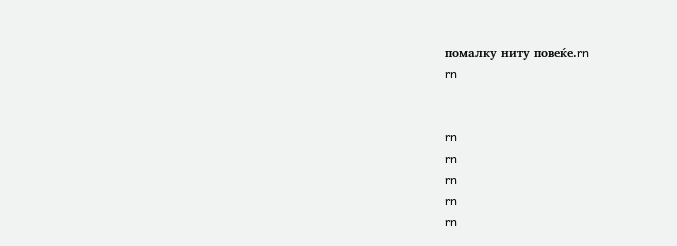помалку ниту повеќе.rn
rn


rn
rn
rn
rn
rn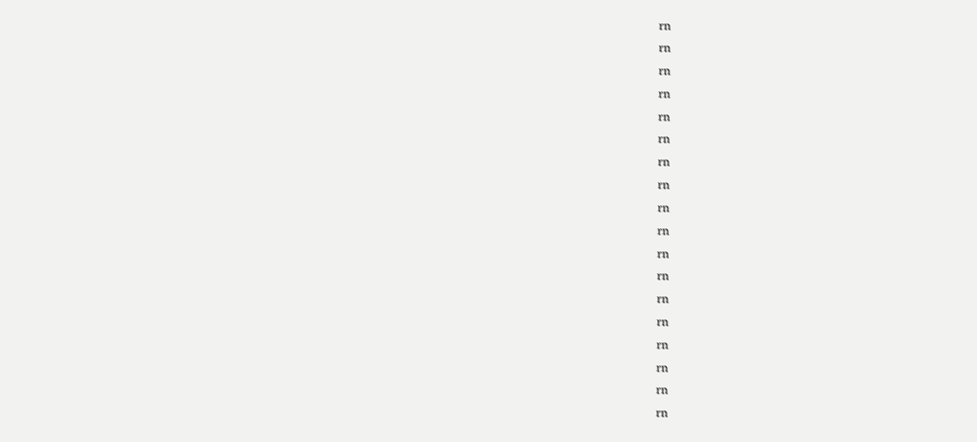rn
rn
rn
rn
rn
rn
rn
rn
rn
rn
rn
rn
rn
rn
rn
rn
rn
rn